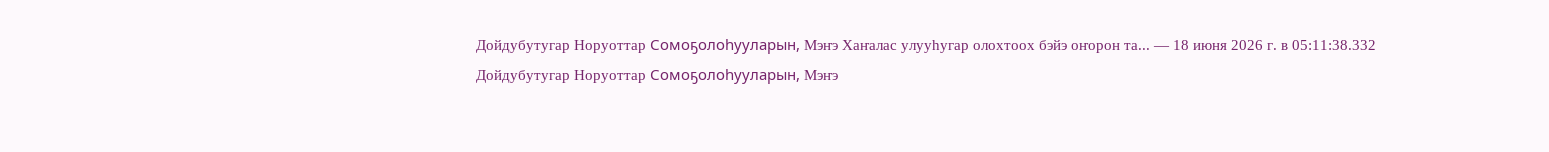Дойдубутугар Норуоттар Сомоҕолоһууларын, Мэҥэ Хаҥалас улууһугар олохтоох бэйэ оҥорон та... — 18 июня 2026 г. в 05:11:38.332
Дойдубутугар Норуоттар Сомоҕолоһууларын, Мэҥэ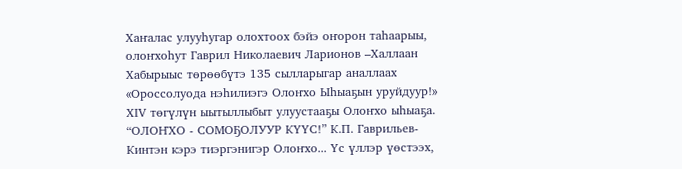Хаҥалас улууһугар олохтоох бэйэ оҥорон таһаарыы, олоҥхоһут Гаврил Николаевич Ларионов –Халлаан Хабырыыс төрөөбүтэ 135 сылларыгар аналлаах «Ороссолуода нэһилиэгэ Олоҥхо Ыһыаҕын уруйдуур!» XIV төгүлүн ыытыллыбыт улуустааҕы Олоҥхо ыһыаҕа. “ОЛОҤХО - СОМОҔОЛУУР КҮҮС!” К.П. Гаврильев-Кинтэн кэрэ тиэргэнигэр Олоҥхо... Үс үллэр үөстээх,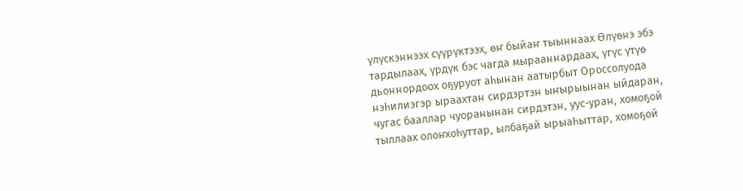үлүскэннээх сүүрүктээх, өҥ быйаҥ тыыннаах Өлүөнэ эбэ тардылаах, үрдүк бэс чагда мырааннардаах, үгүс үтүө дьоннордоох оҕуруот аһынан аатырбыт Ороссолуода нэһилиэгэр ыраахтан сирдэртэн ыҥырыынан ыйдаран, чугас бааллар чуоранынан сирдэтэн, уус-уран, хомоҕой тыллаах олоҥхоһуттар, ылбаҕай ырыаһыттар, хомоҕой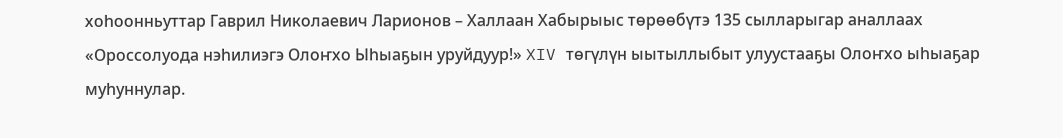хоһоонньуттар Гаврил Николаевич Ларионов – Халлаан Хабырыыс төрөөбүтэ 135 сылларыгар аналлаах «Ороссолуода нэһилиэгэ Олоҥхо Ыһыаҕын уруйдуур!» XIV төгүлүн ыытыллыбыт улуустааҕы Олоҥхо ыһыаҕар муһуннулар.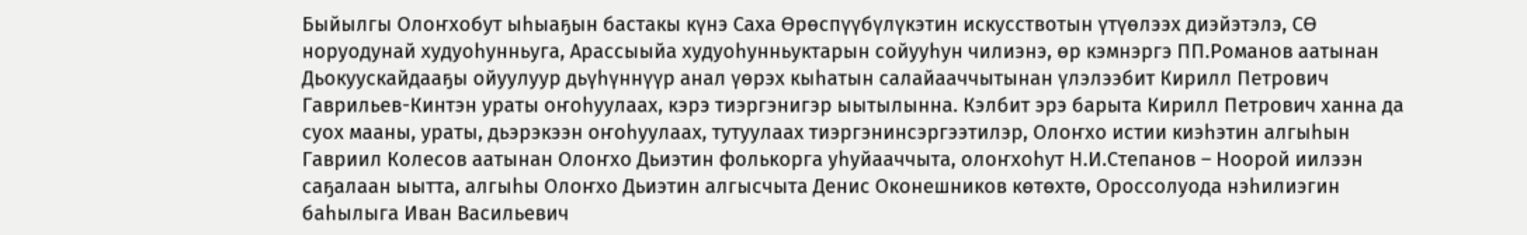Быйылгы Олоҥхобут ыһыаҕын бастакы күнэ Саха Өрөспүүбүлүкэтин искусствотын үтүөлээх диэйэтэлэ, СӨ норуодунай худуоһунньуга, Арассыыйа худуоһунньуктарын сойууһун чилиэнэ, өр кэмнэргэ ПП.Романов аатынан Дьокуускайдааҕы ойуулуур дьүһүннүүр анал үөрэх кыһатын салайааччытынан үлэлээбит Кирилл Петрович Гаврильев-Кинтэн ураты оҥоһуулаах, кэрэ тиэргэнигэр ыытылынна. Кэлбит эрэ барыта Кирилл Петрович ханна да суох мааны, ураты, дьэрэкээн оҥоһуулаах, тутуулаах тиэргэнинсэргээтилэр, Олоҥхо истии киэһэтин алгыһын Гавриил Колесов аатынан Олоҥхо Дьиэтин фолькорга уһуйааччыта, олоҥхоһут Н.И.Степанов – Ноорой иилээн саҕалаан ыытта, алгыһы Олоҥхо Дьиэтин алгысчыта Денис Оконешников көтөхтө, Ороссолуода нэһилиэгин баһылыга Иван Васильевич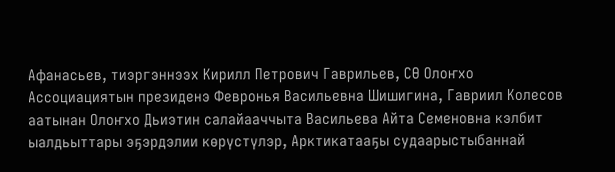Афанасьев, тиэргэннээх Кирилл Петрович Гаврильев, СӨ Олоҥхо Ассоциациятын президенэ Февронья Васильевна Шишигина, Гавриил Колесов аатынан Олоҥхо Дьиэтин салайааччыта Васильева Айта Семеновна кэлбит ыалдьыттары эҕэрдэлии көрүстүлэр, Арктикатааҕы судаарыстыбаннай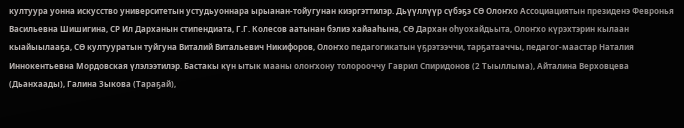култуура уонна искусство университетын устудьуоннара ырыанан-тойугунан киэргэттилэр. Дьүүллүүр сүбэҕэ СӨ Олоҥхо Ассоциациятын президенэ Февронья Васильевна Шишигина, СР Ил Дарханын стипендиата, Г.Г. Колесов аатынан бэлиэ хайааһына, СӨ Дархан оһуохайдьыта, Олоҥхо күрэхтэрин кылаан кыайыылааҕа, СӨ култууратын туйгуна Виталий Витальевич Никифоров, Олоҥхо педагогикатын үҕрэтээччи, тарҕатааччы, педагог-маастар Наталия Иннокентьевна Мордовская үлэлээтилэр. Бастакы күн ытык мааны олоҥхону толорооччу Гаврил Спиридонов (2 Тыыллыма), Айталина Верховцева (Дьанхаады), Галина Зыкова (Тараҕай),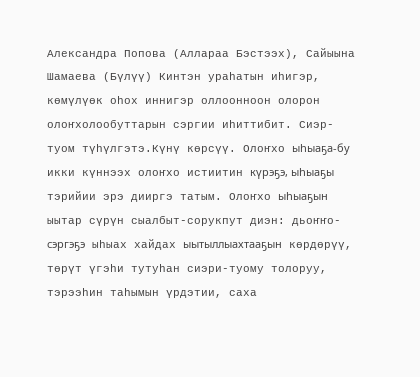Александра Попова (Аллараа Бэстээх), Сайыына Шамаева (Бүлүү) Кинтэн ураһатын иһигэр, көмүлүөк оһох иннигэр оллоонноон олорон олоҥхолообуттарын сэргии иһиттибит. Сиэр-туом түһүлгэтэ.Күнү көрсүү. Олоҥхо ыһыаҕа-бу икки күннээх олоҥхо истиитин күрэҕэ, ыһыаҕы тэрийии эрэ дииргэ татым. Олоҥхо ыһыаҕын ыытар сүрүн сыалбыт-сорукпут диэн: дьоҥҥо-сэргэҕэ ыһыах хайдах ыытыллыахтааҕын көрдөрүү, төрүт үгэһи тутуһан сиэри-туому толоруу, тэрээһин таһымын үрдэтии, саха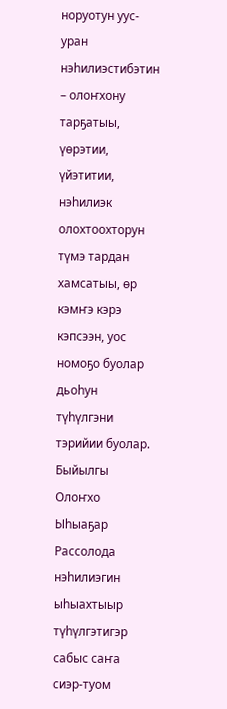норуотун уус-уран нэһилиэстибэтин – олоҥхону тарҕатыы, үөрэтии, үйэтитии, нэһилиэк олохтоохторун түмэ тардан хамсатыы, өр кэмҥэ кэрэ кэпсээн, уос номоҕо буолар дьоһун түһүлгэни тэрийии буолар. Быйылгы Олоҥхо Ыһыаҕар Рассолода нэһилиэгин ыһыахтыыр түһүлгэтигэр сабыс саҥа сиэр-туом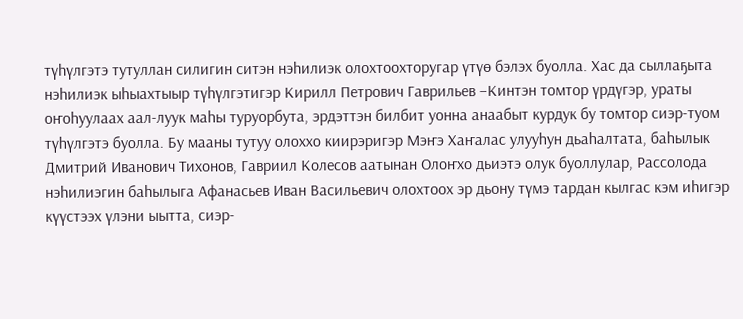түһүлгэтэ тутуллан силигин ситэн нэһилиэк олохтоохторугар үтүө бэлэх буолла. Хас да сыллаҕыта нэһилиэк ыһыахтыыр түһүлгэтигэр Кирилл Петрович Гаврильев –Кинтэн томтор үрдүгэр, ураты оҥоһуулаах аал-луук маһы туруорбута, эрдэттэн билбит уонна анаабыт курдук бу томтор сиэр-туом түһүлгэтэ буолла. Бу мааны тутуу олоххо киирэригэр Мэҥэ Хаҥалас улууһун дьаһалтата, баһылык Дмитрий Иванович Тихонов, Гавриил Колесов аатынан Олоҥхо дьиэтэ олук буоллулар, Рассолода нэһилиэгин баһылыга Афанасьев Иван Васильевич олохтоох эр дьону түмэ тардан кылгас кэм иһигэр күүстээх үлэни ыытта, сиэр-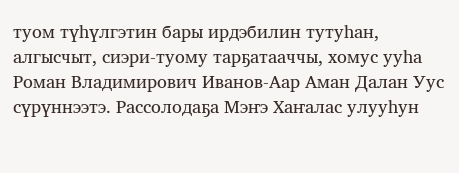туом түһүлгэтин бары ирдэбилин тутуһан, алгысчыт, сиэри-туому тарҕатааччы, хомус ууһа Роман Владимирович Иванов-Аар Аман Далан Уус сүрүннээтэ. Рассолодаҕа Мэҥэ Хаҥалас улууһун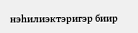нэһилиэктэригэр биир